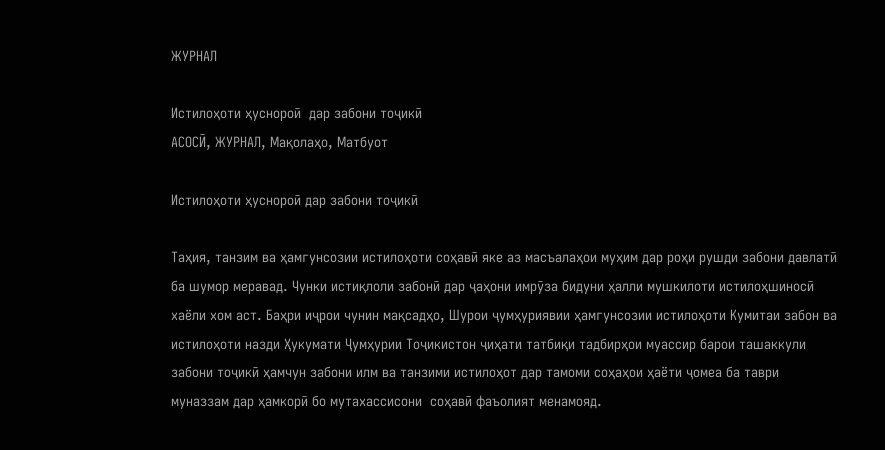ЖУРНАЛ

Истилоҳоти ҳуснороӣ  дар забони тоҷикӣ
АСОСӢ, ЖУРНАЛ, Мақолаҳо, Матбуот

Истилоҳоти ҳуснороӣ дар забони тоҷикӣ

Таҳия, танзим ва ҳамгунсозии истилоҳоти соҳавӣ яке аз масъалаҳои муҳим дар роҳи рушди забони давлатӣ ба шумор меравад. Чунки истиқлоли забонӣ дар ҷаҳони имрӯза бидуни ҳалли мушкилоти истилоҳшиносӣ хаёли хом аст. Баҳри иҷрои чунин мақсадҳо, Шурои ҷумҳуриявии ҳамгунсозии истилоҳоти Кумитаи забон ва истилоҳоти назди Ҳукумати Ҷумҳурии Тоҷикистон ҷиҳати татбиқи тадбирҳои муассир барои ташаккули забони тоҷикӣ ҳамчун забони илм ва танзими истилоҳот дар тамоми соҳаҳои ҳаёти ҷомеа ба таври муназзам дар ҳамкорӣ бо мутахассисони  соҳавӣ фаъолият менамояд.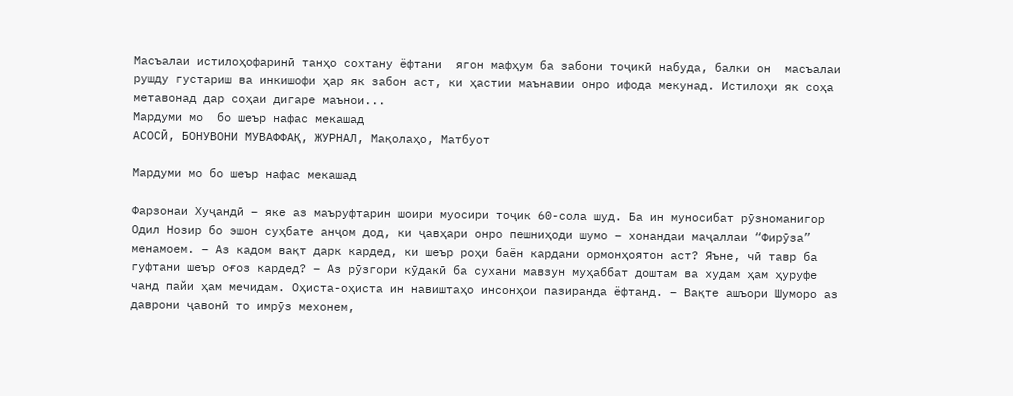Масъалаи истилоҳофаринӣ танҳо сохтану ёфтани  ягон мафҳум ба забони тоҷикӣ набуда, балки он  масъалаи рушду густариш ва инкишофи ҳар як забон аст, ки ҳастии маънавии онро ифода мекунад. Истилоҳи як соҳа метавонад дар соҳаи дигаре маънои...
Мардуми мо  бо шеър нафас мекашад
АСОСӢ, БОНУВОНИ МУВАФФАҚ, ЖУРНАЛ, Мақолаҳо, Матбуот

Мардуми мо бо шеър нафас мекашад

Фарзонаи Хуҷандӣ – яке аз маъруфтарин шоири муосири тоҷик 60-сола шуд. Ба ин муносибат рӯзноманигор Одил Нозир бо эшон суҳбате анҷом дод, ки ҷавҳари онро пешниҳоди шумо – хонандаи маҷаллаи “Фирӯза” менамоем. – Аз кадом вақт дарк кардед, ки шеър роҳи баён кардани ормонҳоятон аст? Яъне, чӣ тавр ба гуфтани шеър оғоз кардед? – Аз рӯзгори кӯдакӣ ба сухани мавзун муҳаббат доштам ва худам ҳам ҳуруфе чанд пайи ҳам мечидам. Оҳиста-оҳиста ин навиштаҳо инсонҳои пазиранда ёфтанд. – Вақте ашъори Шуморо аз даврони ҷавонӣ то имрӯз мехонем,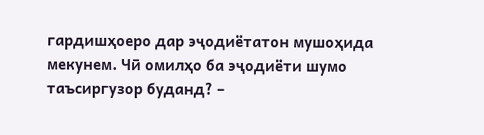гардишҳоеро дар эҷодиётатон мушоҳида мекунем. Чӣ омилҳо ба эҷодиёти шумо таъсиргузор буданд? –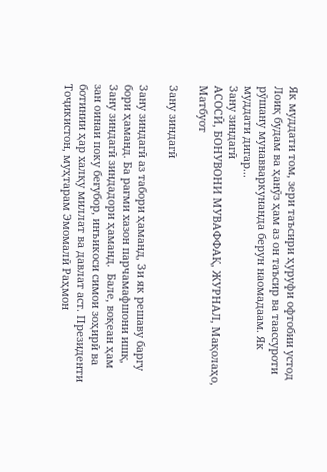Як муддати том, зери таъсири ҳуруфи офтобии устод Лоиқ будам ва ҳанӯз ҳам аз он таъсир ва таассуроти рӯшану мунавваркунанда берун наомадаам. Як муддати дигар...
Зану зиндагӣ
АСОСӢ, БОНУВОНИ МУВАФФАҚ, ЖУРНАЛ, Мақолаҳо, Матбуот

Зану зиндагӣ

Зану зиндагӣ аз табори ҳаманд, Зи як решаву баргу бори ҳаманд. Ба рағми хазон парчамафшони ишқ, Зану зиндагӣ зиндадори ҳаманд.  Бале, воқеан ҳам зан оинаи поку беғубор, инъикоси симои зоҳирӣ ва ботинии ҳар халқу миллат ва давлат аст. Президенти Тоҷикистон, муҳтарам Эмомалӣ Раҳмон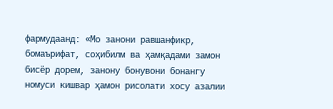фармудаанд: «Мо занони равшанфикр, бомаърифат, соҳибилм ва ҳамқадами замон бисёр дорем, занону бонувони бонангу номуси кишвар ҳамон рисолати хосу азалии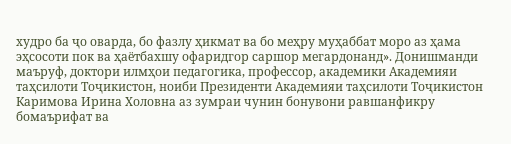худро ба ҷо оварда, бо фазлу ҳикмат ва бо меҳру муҳаббат моро аз ҳама эҳсосоти пок ва ҳаётбахшу офаридгор саршор мегардонанд». Донишманди маъруф, доктори илмҳои педагогика, профессор, академики Академияи таҳсилоти Тоҷикистон, ноиби Президенти Академияи таҳсилоти Тоҷикистон Каримова Ирина Холовна аз зумраи чунин бонувони равшанфикру бомаърифат ва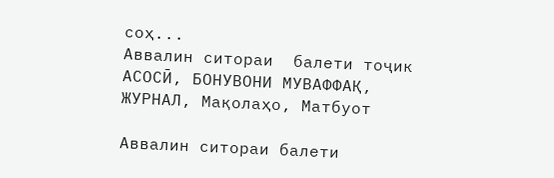соҳ...
Аввалин ситораи  балети тоҷик
АСОСӢ, БОНУВОНИ МУВАФФАҚ, ЖУРНАЛ, Мақолаҳо, Матбуот

Аввалин ситораи балети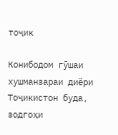тоҷик

Конибодом гӯшаи хушманзараи диёри Тоҷикистон буда, зодгоҳи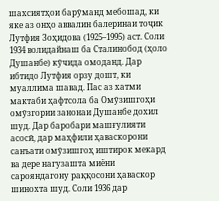шахсиятҳои барӯманд мебошад, ки яке аз онҳо аввалин балеринаи тоҷик Лутфия Зоҳидова (1925–1995) аст. Соли 1934 волидайнаш ба Сталинобод (ҳоло Душанбе) кӯчида омоданд. Дар ибтидо Лутфия орзу дошт, ки муаллима шавад. Пас аз хатми мактаби ҳафтсола ба Омӯзишгоҳи омӯзгории занонаи Душанбе дохил шуд. Дар баробари машғулияти асосӣ, дар маҳфили ҳаваскорони санъати омӯзишгоҳ иштирок мекард ва дере нагузашта миёни сарояндагону раққосони ҳаваскор шинохта шуд. Соли 1936 дар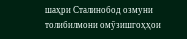шаҳри Сталинобод озмуни толибилмони омӯзишгоҳҳои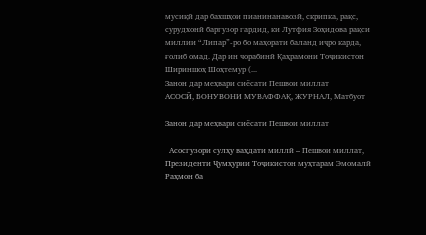мусиқӣ дар бахшҳои пианинанавозӣ, скрипка, рақс, сурудхонӣ баргузор гардид, ки Лутфия Зоҳидова рақси миллии “Липар”-ро бо маҳорати баланд иҷро карда, ғолиб омад. Дар ин чорабинӣ Қаҳрамони Тоҷикистон Шириншоҳ Шоҳтемур (...
Занон дар меҳвари сиёсати Пешвои миллат
АСОСӢ, БОНУВОНИ МУВАФФАҚ, ЖУРНАЛ, Матбуот

Занон дар меҳвари сиёсати Пешвои миллат

  Асосгузори сулҳу ваҳдати миллӣ – Пешвои миллат, Президенти Ҷумҳурии Тоҷикистон муҳтарам Эмомалӣ Раҳмон ба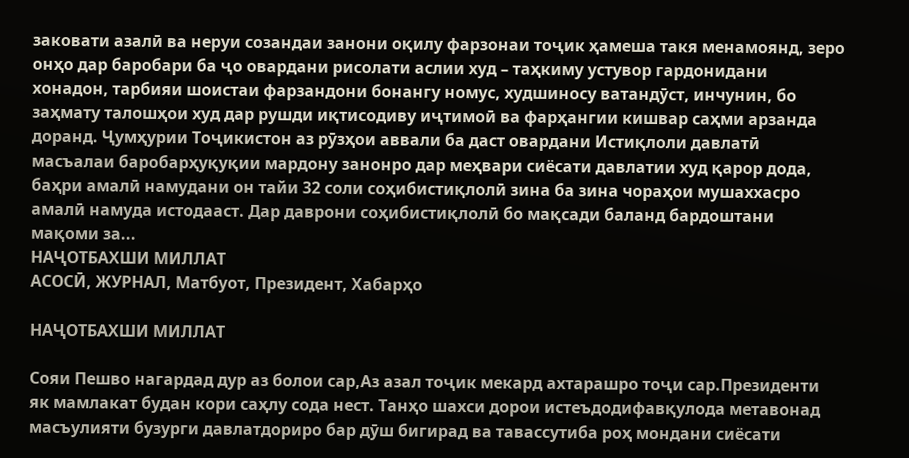заковати азалӣ ва неруи созандаи занони оқилу фарзонаи тоҷик ҳамеша такя менамоянд, зеро онҳо дар баробари ба ҷо овардани рисолати аслии худ – таҳкиму устувор гардонидани хонадон, тарбияи шоистаи фарзандони бонангу номус, худшиносу ватандӯст, инчунин, бо заҳмату талошҳои худ дар рушди иқтисодиву иҷтимоӣ ва фарҳангии кишвар саҳми арзанда доранд. Ҷумҳурии Тоҷикистон аз рӯзҳои аввали ба даст овардани Истиқлоли давлатӣ масъалаи баробарҳуқуқии мардону занонро дар меҳвари сиёсати давлатии худ қарор дода, баҳри амалӣ намудани он тайи 32 соли соҳибистиқлолӣ зина ба зина чораҳои мушаххасро амалӣ намуда истодааст. Дар даврони соҳибистиқлолӣ бо мақсади баланд бардоштани мақоми за...
НАҶОТБАХШИ МИЛЛАТ
АСОСӢ, ЖУРНАЛ, Матбуот, Президент, Хабарҳо

НАҶОТБАХШИ МИЛЛАТ

Сояи Пешво нагардад дур аз болои сар,Аз азал тоҷик мекард ахтарашро тоҷи сар.Президенти як мамлакат будан кори саҳлу сода нест. Танҳо шахси дорои истеъдодифавқулода метавонад масъулияти бузурги давлатдориро бар дӯш бигирад ва тавассутиба роҳ мондани сиёсати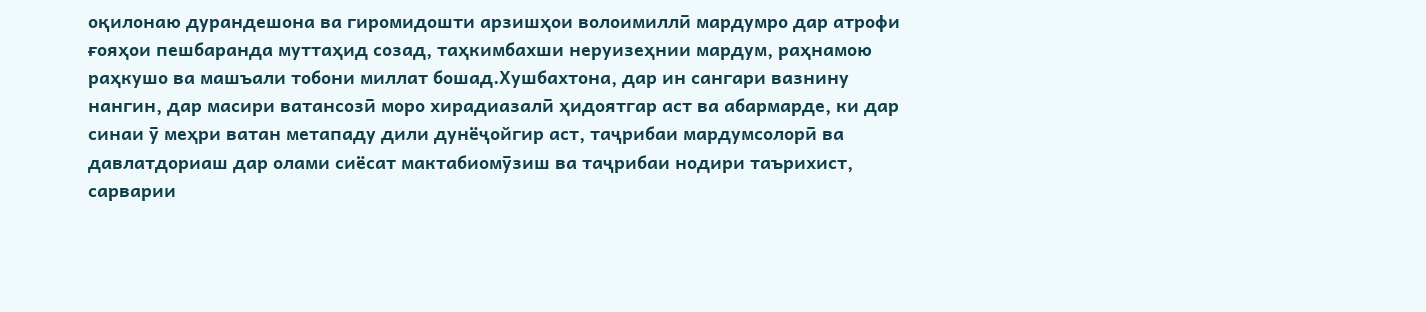оқилонаю дурандешона ва гиромидошти арзишҳои волоимиллӣ мардумро дар атрофи ғояҳои пешбаранда муттаҳид созад, таҳкимбахши неруизеҳнии мардум, раҳнамою раҳкушо ва машъали тобони миллат бошад.Хушбахтона, дар ин сангари вазнину нангин, дар масири ватансозӣ моро хирадиазалӣ ҳидоятгар аст ва абармарде, ки дар синаи ӯ меҳри ватан метападу дили дунёҷойгир аст, таҷрибаи мардумсолорӣ ва давлатдориаш дар олами сиёсат мактабиомӯзиш ва таҷрибаи нодири таърихист, сарварии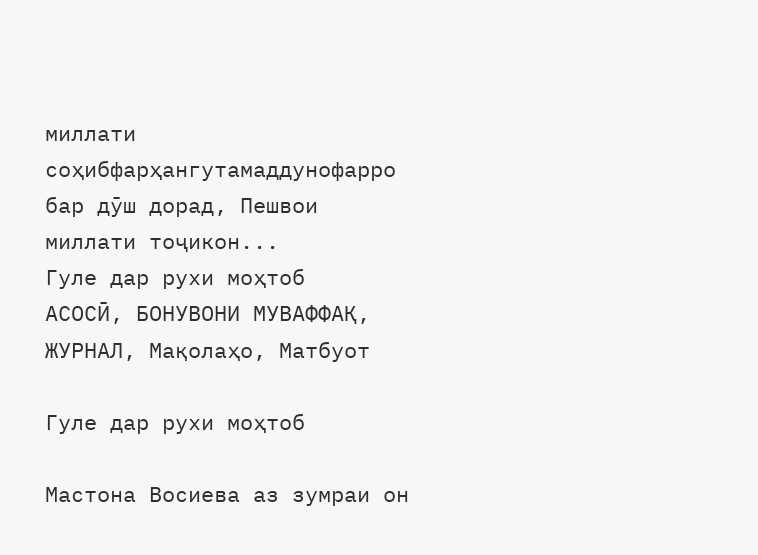миллати соҳибфарҳангутамаддунофарро бар дӯш дорад, Пешвои миллати тоҷикон...
Гуле дар рухи моҳтоб
АСОСӢ, БОНУВОНИ МУВАФФАҚ, ЖУРНАЛ, Мақолаҳо, Матбуот

Гуле дар рухи моҳтоб

Мастона Восиева аз зумраи он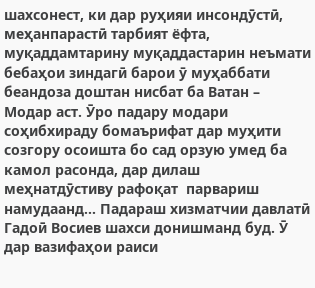шахсонест, ки дар руҳияи инсондӯстӣ, меҳанпарастӣ тарбият ёфта, муқаддамтарину муқаддастарин неъмати бебаҳои зиндагӣ барои ӯ муҳаббати беандоза доштан нисбат ба Ватан – Модар аст. Ӯро падару модари соҳибхираду бомаърифат дар муҳити созгору осоишта бо сад орзую умед ба камол расонда, дар дилаш меҳнатдӯстиву рафоқат  парвариш намудаанд... Падараш хизматчии давлатӣ Гадоӣ Восиев шахси донишманд буд. Ӯ дар вазифаҳои раиси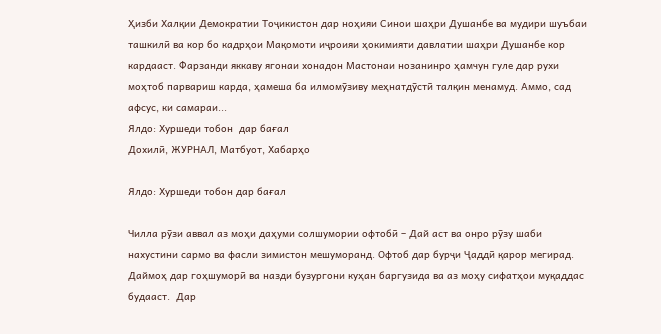Ҳизби Халқии Демократии Тоҷикистон дар ноҳияи Синои шаҳри Душанбе ва мудири шуъбаи ташкилӣ ва кор бо кадрҳои Мақомоти иҷроияи ҳокимияти давлатии шаҳри Душанбе кор кардааст. Фарзанди яккаву ягонаи хонадон Мастонаи нозанинро ҳамчун гуле дар рухи моҳтоб парвариш карда, ҳамеша ба илмомӯзиву меҳнатдӯстӣ талқин менамуд. Аммо, сад афсус, ки самараи...
Ялдо: Хуршеди тобон  дар бағал
Дохилӣ, ЖУРНАЛ, Матбуот, Хабарҳо

Ялдо: Хуршеди тобон дар бағал

Чилла рӯзи аввал аз моҳи даҳуми солшумории офтобӣ – Дай аст ва онро рӯзу шаби нахустини сармо ва фасли зимистон мешуморанд. Офтоб дар бурҷи Ҷаддӣ қарор мегирад. Даймоҳ дар гоҳшуморӣ ва назди бузургони куҳан баргузида ва аз моҳу сифатҳои муқаддас будааст.  Дар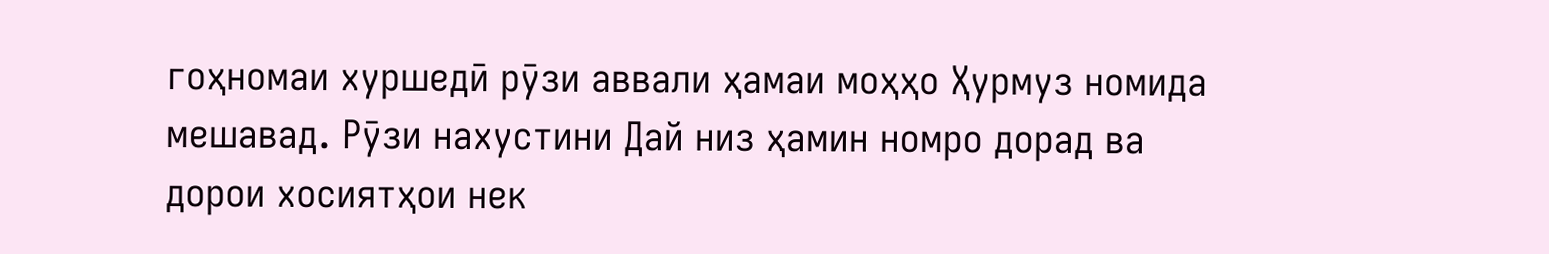гоҳномаи хуршедӣ рӯзи аввали ҳамаи моҳҳо Ҳурмуз номида мешавад. Рӯзи нахустини Дай низ ҳамин номро дорад ва дорои хосиятҳои нек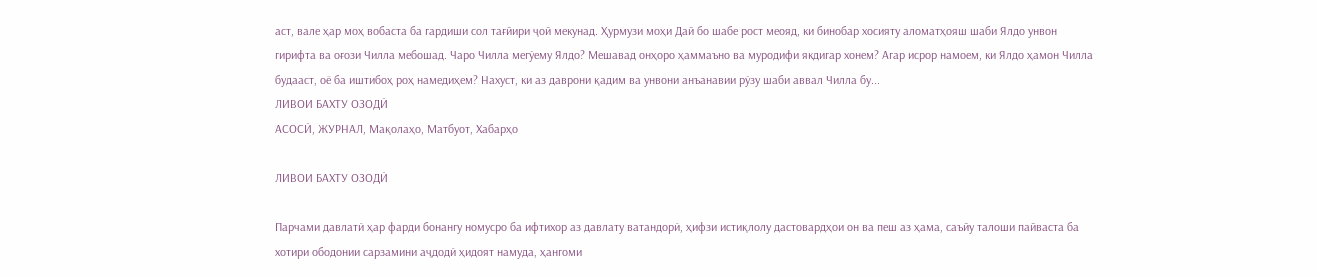аст, вале ҳар моҳ вобаста ба гардиши сол тағйири ҷой мекунад. Ҳурмузи моҳи Дай бо шабе рост меояд, ки бинобар хосияту аломатҳояш шаби Ялдо унвон гирифта ва оғози Чилла мебошад. Чаро Чилла мегӯему Ялдо? Мешавад онҳоро ҳаммаъно ва муродифи якдигар хонем? Агар исрор намоем, ки Ялдо ҳамон Чилла будааст, оё ба иштибоҳ роҳ намедиҳем? Нахуст, ки аз даврони қадим ва унвони анъанавии рӯзу шаби аввал Чилла бу...
ЛИВОИ БАХТУ ОЗОДӢ
АСОСӢ, ЖУРНАЛ, Мақолаҳо, Матбуот, Хабарҳо

ЛИВОИ БАХТУ ОЗОДӢ

Парчами давлатӣ ҳар фарди бонангу номусро ба ифтихор аз давлату ватандорӣ, ҳифзи истиқлолу дастовардҳои он ва пеш аз ҳама, саъйу талоши пайваста ба хотири ободонии сарзамини аҷдодӣ ҳидоят намуда, ҳангоми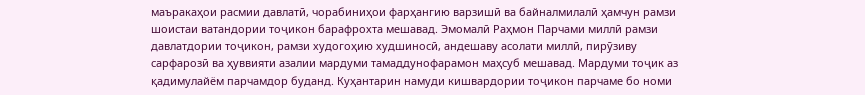маъракаҳои расмии давлатӣ, чорабиниҳои фарҳангию варзишӣ ва байналмилалӣ ҳамчун рамзи шоистаи ватандории тоҷикон барафрохта мешавад. Эмомалӣ Раҳмон Парчами миллӣ рамзи давлатдории тоҷикон, рамзи худогоҳию худшиносӣ, андешаву асолати миллӣ, пирӯзиву сарфарозӣ ва ҳуввияти азалии мардуми тамаддунофарамон маҳсуб мешавад. Мардуми тоҷик аз қадимулайём парчамдор буданд. Куҳантарин намуди кишвардории тоҷикон парчаме бо номи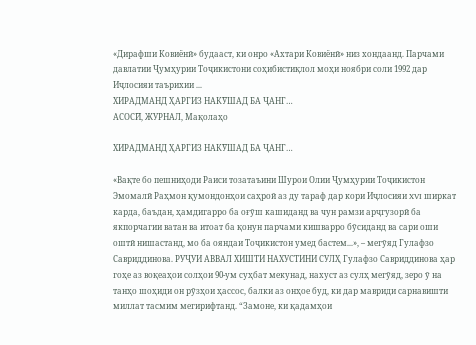«Дирафши Ковиёнӣ» будааст, ки онро «Ахтари Ковиёнӣ» низ хондаанд. Парчами давлатии Ҷумҳурии Тоҷикистони соҳибистиқлол моҳи ноябри соли 1992 дар Иҷлосияи таърихии ...
ХИРАДМАНД ҲАРГИЗ НАКӮШАД БА ҶАНГ…
АСОСӢ, ЖУРНАЛ, Мақолаҳо

ХИРАДМАНД ҲАРГИЗ НАКӮШАД БА ҶАНГ…

«Вақте бо пешниҳоди Раиси тозатаъини Шурои Олии Ҷумҳурии Тоҷикистон Эмомалӣ Раҳмон қумондонҳои саҳроӣ аз ду тараф дар кори Иҷлосияи XVI ширкат карда, баъдан, ҳамдигарро ба оғӯш кашиданд ва чун рамзи арҷгузорӣ ба якпорчагии ватан ва итоат ба қонун парчами кишварро бӯсиданд ва сари оши оштӣ нишастанд, мо ба ояндаи Тоҷикистон умед бастем...», – мегӯяд Гулафзо Савриддинова. РУҶУИ АВВАЛ ХИШТИ НАХУСТИНИ СУЛҲ Гулафзо Савриддинова ҳар гоҳе аз воқеаҳои солҳои 90-ум суҳбат мекунад, нахуст аз сулҳ мегӯяд, зеро ӯ на танҳо шоҳиди он рӯзҳои ҳассос, балки аз онҳое буд, ки дар мавриди сарнавишти миллат тасмим мегирифтанд. “Замоне, ки қадамҳои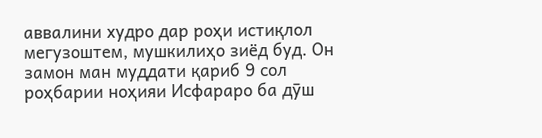аввалини худро дар роҳи истиқлол мегузоштем, мушкилиҳо зиёд буд. Он замон ман муддати қариб 9 сол роҳбарии ноҳияи Исфараро ба дӯш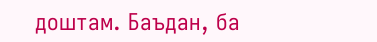доштам. Баъдан, ба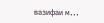вазифаи м...